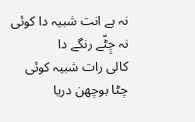نہ ہے انت شبیہ دا کوئی نہ چِٹّے رنگے دا
کالی رات شبیہ کوئی چٹا بوچھن دریا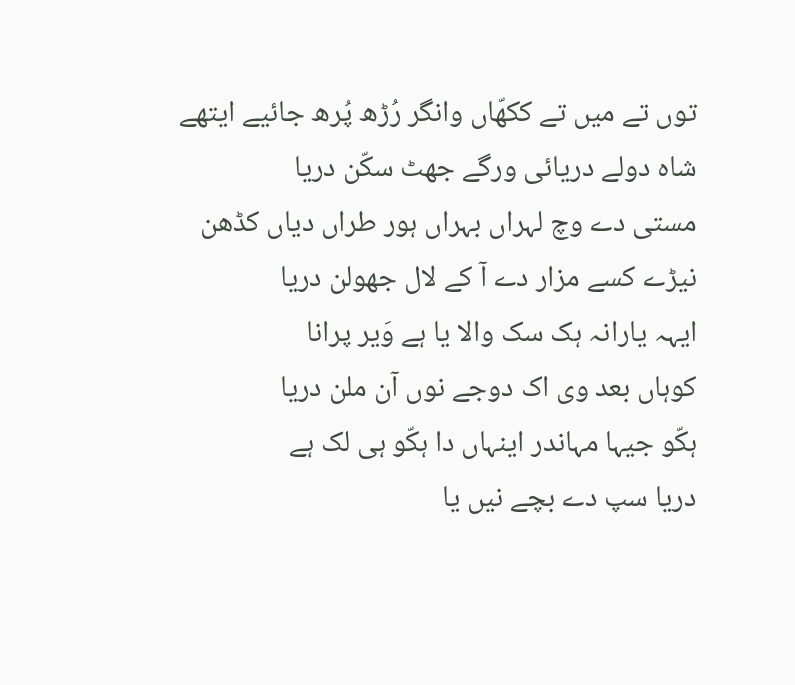توں تے میں تے ککھّاں وانگر رُڑھ پُرھ جائیے ایتھے
شاہ دولے دریائی ورگے جھٹ سکّن دریا
مستی دے وچ لہراں بہراں ہور طراں دیاں کڈھن
نیڑے کسے مزار دے آ کے لال جھولن دریا
ایہہ یارانہ ہک سک والا یا ہے وَیر پرانا
کوہاں بعد وی اک دوجے نوں آن ملن دریا
ہکّو جیہا مہاندر اینہاں دا ہکّو ہی لک ہے
دریا سپ دے بچے نیں یا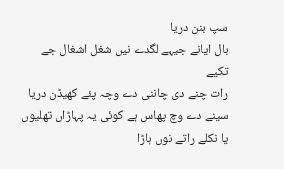سپ بنن دریا
بال ایانے جیہے لگدے نیں شغل اشغال جے تکیے
رات چنے دی چاننی دے وچہ پئے کھیڈن دریا
سینے دے وچ پھاس ہے کوئی یہ پہاڑاں تھلیوں
یا نکلے راتے نوں ہاڑا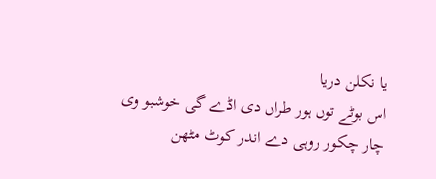یا نکلن دریا
اس بوٹے توں ہور طراں دی اڈے گی خوشبو وی
چار چکور روہی دے اندر کوٹ مٹھن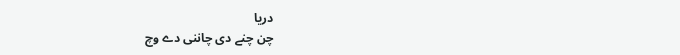دریا
چن چنے دی چاننی دے وچ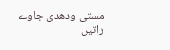مستی ودھدی جاوے
راتیں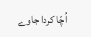اُچّا کردا جاوے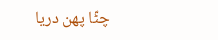چٹّا پھن دریا